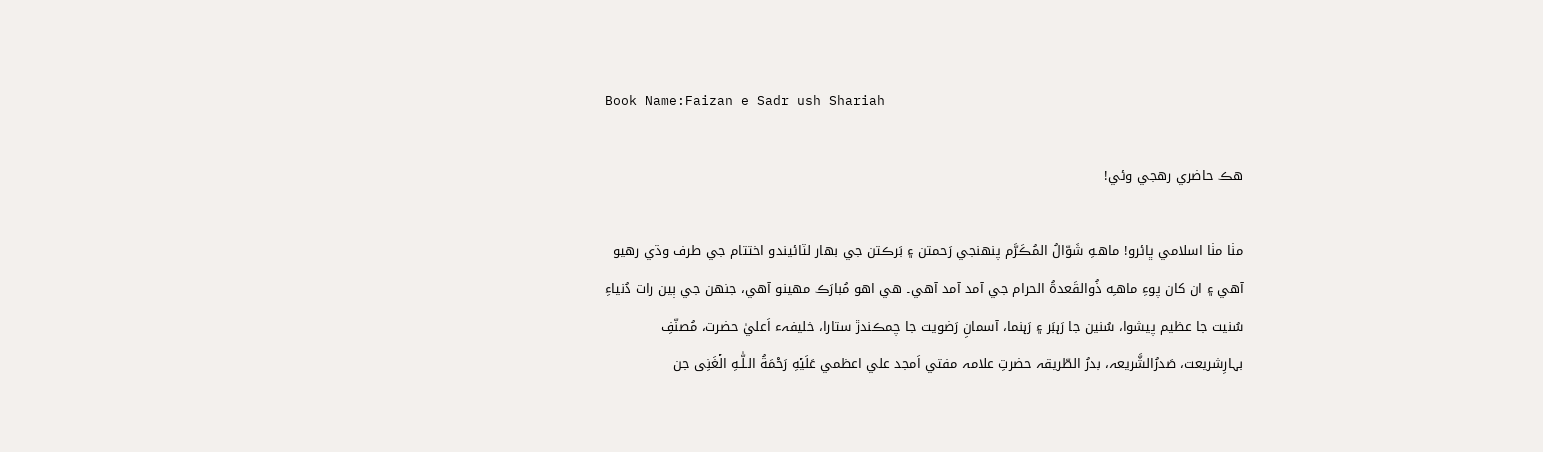Book Name:Faizan e Sadr ush Shariah

هڪ حاضري رهجي وئي!

مٺا مٺا اسلامي ڀائرو! ماھـهِ شَوّالُ المُڪَرَّم پنهنجي رَحمتن ۽ بَرڪتن جي بهار لٽائيندو اختتام جي طرف وڌي رهيو آهي ۽ ان کان پوءِ ماھـِه ذُوالقَعدةُ الحرام جي آمد آمد آهي۔ هي اهو مُبارَڪ مهينو آهي، جنھن جي ٻين رات دُنياءِ سُنيت جا عظيم پيشوا، سُنين جا رَہبَر ۽ رَہنما، آسمانِ رَضويت جا چمڪندڙ ستارا، خليفہء اَعليٰ حضرت، مُصنّفِ بہارِشريعت، صَدرُالشَّريعہ، بدرُ الطّريقہ حضرتِ علامہ مفتي اَمجد علي اعظمي عَلَیۡهِ رَحْمَةُ الـلّٰـهِ الۡغَنِی جن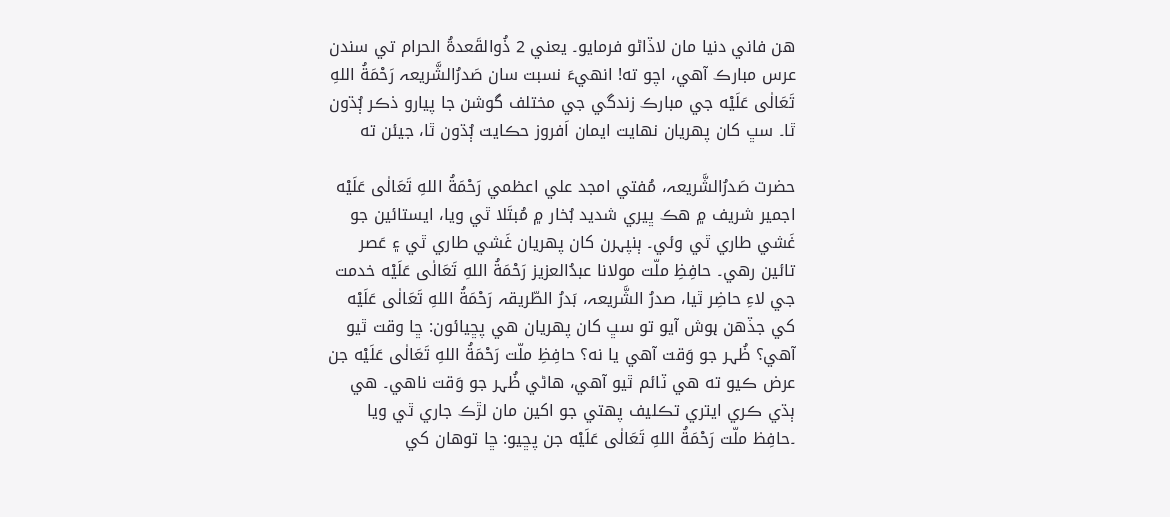هن فاني دنيا مان لاڏاڻو فرمايو۔ يعني 2 ذُوالقَعدةُ الحرام تي سندن عرس مبارڪ آهي، اچو ته! انهيءَ نسبت سان صَدرُالشَّريعہ رَحْمَةُ اللهِ تَعَالٰی عَلَيْه جي مبارڪ زندگي جي مختلف گوشن جا پيارو ذڪر ٻُڌون ٿا۔ سڀ کان پهريان نهايت ايمان اَفروز حڪايت ٻُڌون ٿا، جيئن ته

حضرت صَدرُالشَّريعہ، مُفتي امجد علي اعظمي رَحْمَةُ اللهِ تَعَالٰی عَلَيْه اجمير شريف ۾ هڪ ڀيري شديد بُخار ۾ مُبتَلا ٿي ويا، ايستائين جو غَشي طاري ٿي وئي۔ ٻنپہرن کان پهريان غَشي طاري ٿي ۽ عَصر تائين رهي۔ حافِظِ ملّت مولانا عبدُالعزيز رَحْمَةُ اللهِ تَعَالٰی عَلَيْه خدمت جي لاءِ حاضِر ٿيا، صدرُ الشَّريعہ، بَدرُ الطّريقہ رَحْمَةُ اللهِ تَعَالٰی عَلَيْه کي جڏهن ہوش آيو تو سڀ کان پهريان هي پڇيائون: ڇا وقت ٿيو آهي؟ ظُہر جو وَقت آهي يا نه؟ حافِظِ ملّت رَحْمَةُ اللهِ تَعَالٰی عَلَيْه جن عرض ڪيو ته هي ٽائم ٿيو آهي، هاڻي ظُہر جو وَقت ناهي۔ هي ٻڌي ڪري ايتري تڪليف پهتي جو اکين مان لڙڪ جاري ٿي ويا ۔حافِظ ملّت رَحْمَةُ اللهِ تَعَالٰی عَلَيْه جن پڇيو: ڇا توهان کي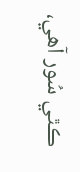ڪٿي سُور آهي،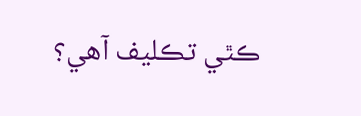ڪٿي تڪليف آهي؟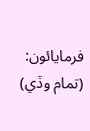فرمايائون: (تمام وڏي)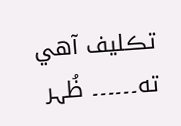تڪليف آهي ته۔۔۔۔۔۔ ظُہر